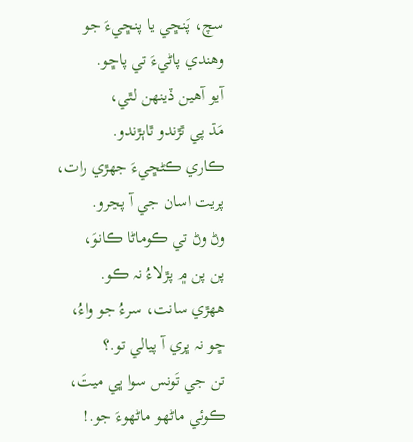سچ، پَنڇي يا پنڇيءَ جو
وھندي پاڻيءَ تي پاڇو.
آيو آھين ڏينھن لٿي،
مَڌ پي ٿڙندو ٿاٻڙندو.
ڪاري ڪڻڇيءَ جھڙي رات،
پريت اسان جي آ پڃرو.
وڻ وڻ تي ڪوماڻا ڪانوَ،
پن پن ۾ پڙلاءُ نہ ڪو.
ھھڙي سانت، سرءُ جو واءُ،
ڇو نہ ڀري آ پيالي تو.؟
تن جي تَونس سوا ڀي ميتَ،
ڪوئي ماڻھو ماڻھوءَ جو.!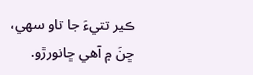ڪير تتيءَ جا تاو سھي،
ڇنَ ۾ آھي ڇانورڙو.